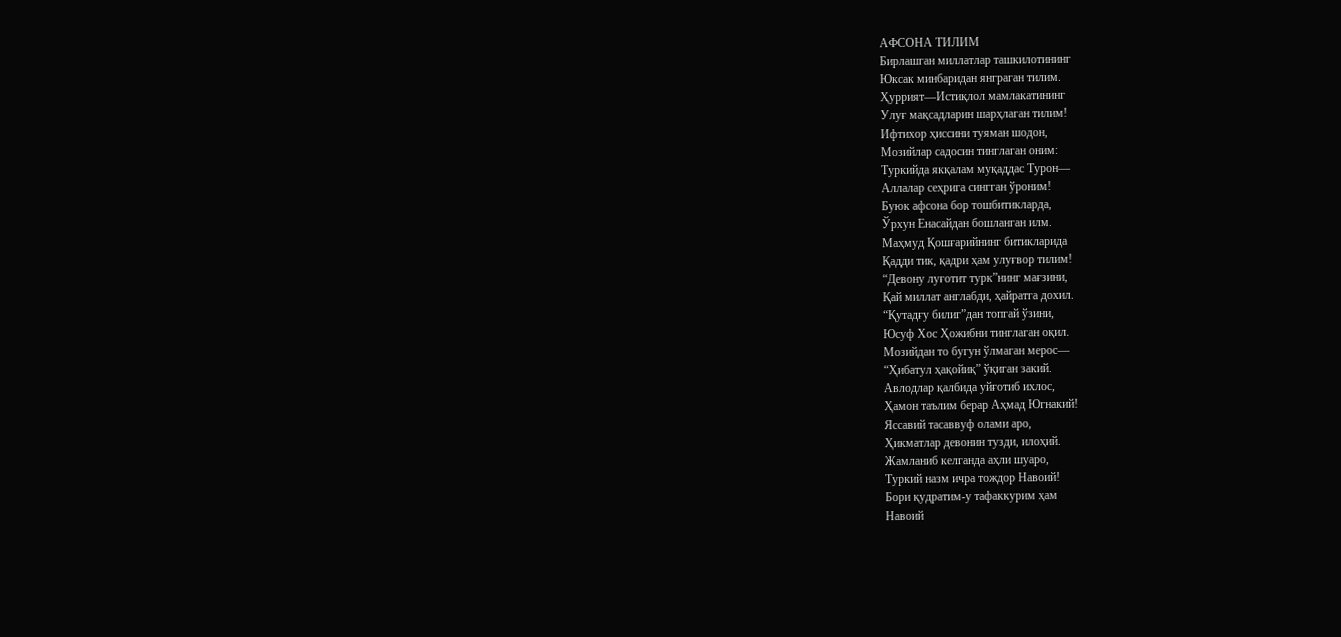АФСОНА ТИЛИМ
Бирлашган миллатлар ташкилотининг
Юксак минбаридан янграган тилим.
Ҳуррият—Истиқлол мамлакатининг
Улуғ мақсадларин шарҳлаган тилим!
Ифтихор ҳиссини туяман шодон,
Мозийлар садосин тинглаган оним:
Туркийда якқалам муқаддас Турон—
Аллалар сеҳрига сингган ўроним!
Буюк афсона бор тошбитикларда,
Ўрхун Енасайдан бошланган илм.
Маҳмуд Қошғарийнинг битикларида
Қадди тик, қадри ҳам улуғвор тилим!
“Девону луғотит турк”нинг мағзини,
Қай миллат англабди, ҳайратга дохил.
“Қутадғу билиг”дан топгай ўзини,
Юсуф Хос Ҳожибни тинглаган оқил.
Мозийдан то бугун ўлмаган мерос—
“Ҳибатул ҳақойиқ” ўқиган закий.
Авлодлар қалбида уйғотиб ихлос,
Ҳамон таълим берар Аҳмад Югнакий!
Яссавий тасаввуф олами аро,
Ҳикматлар девонин тузди, илоҳий.
Жамланиб келганда аҳли шуаро,
Туркий назм ичра тождор Навоий!
Бори қудратим-у тафаккурим ҳам
Навоий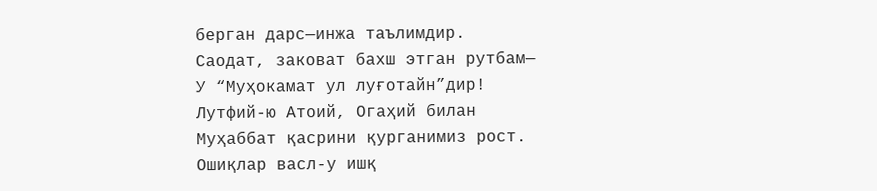берган дарс—инжа таълимдир.
Саодат, заковат бахш этган рутбам—
У “Муҳокамат ул луғотайн”дир!
Лутфий-ю Атоий, Огаҳий билан
Муҳаббат қасрини қурганимиз рост.
Ошиқлар васл-у ишқ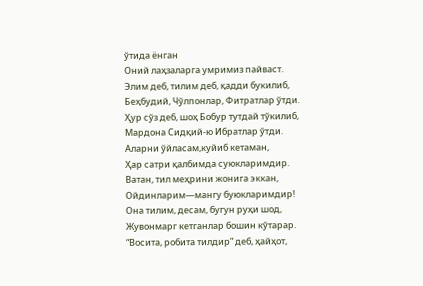ўтида ёнган
Оний лаҳзаларга умримиз пайваст.
Элим деб, тилим деб, қадди букилиб,
Беҳбудий, Чўлпонлар, Фитратлар ўтди.
Ҳур сўз деб, шоҳ Бобур тутдай тўкилиб,
Мардона Сидқий-ю Ибратлар ўтди.
Аларни ўйласам,куйиб кетаман,
Ҳар сатри қалбимда суюкларимдир.
Ватан, тил меҳрини жонига эккан,
Ойдинларим—мангу буюкларимдир!
Она тилим, десам, бугун руҳи шод,
Жувонмарг кетганлар бошин кўтарар.
“Восита, робита тилдир” деб, ҳайҳот,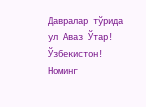Давралар тўрида ул Аваз Ўтар!
Ўзбекистон! Номинг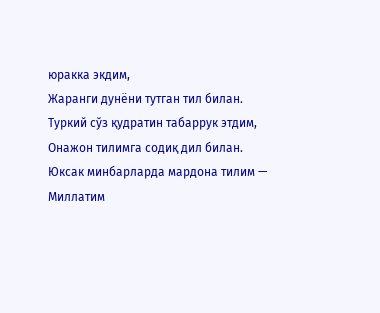юракка экдим,
Жаранги дунёни тутган тил билан.
Туркий сўз қудратин табаррук этдим,
Онажон тилимга содиқ дил билан.
Юксак минбарларда мардона тилим —
Миллатим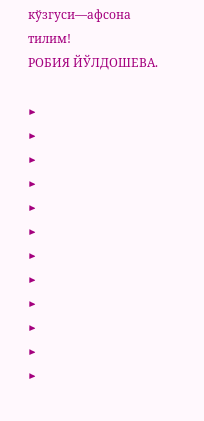кўзгуси—афсона тилим!
РОБИЯ ЙЎЛДОШЕВА.

▶
▶
▶
▶
▶
▶
▶
▶
▶
▶
▶
▶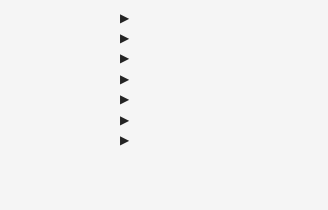▶
▶
▶
▶
▶
▶
▶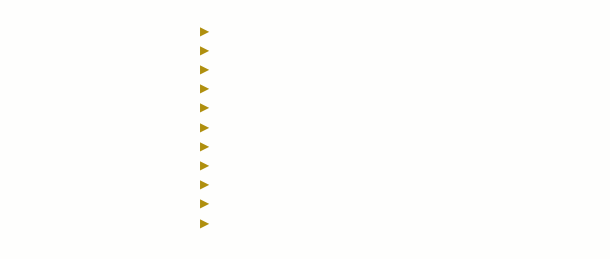▶
▶
▶
▶
▶
▶
▶
▶
▶
▶
▶